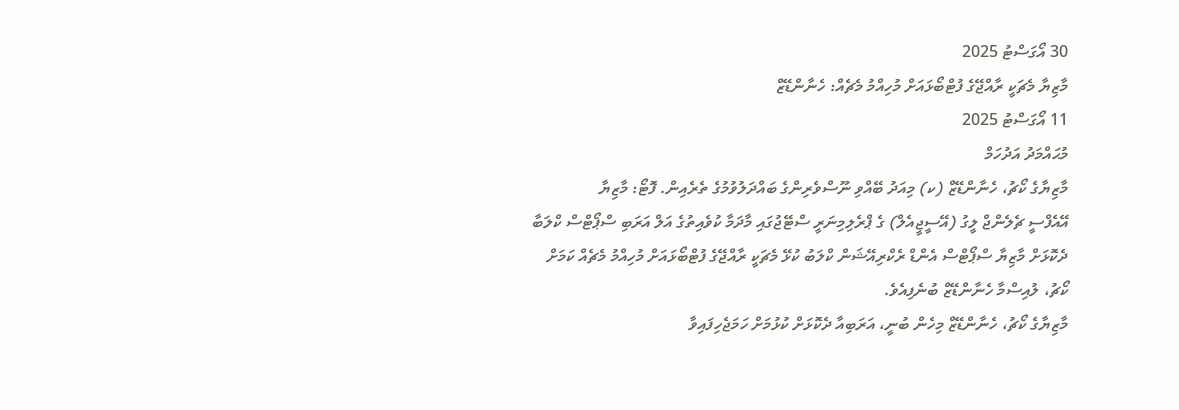30 އޯގަސްޓު 2025
މާޒިޔާ މެޗަކީ ރާއްޖޭގެ ފުޓްބޯޅައަށް މުހިއްމު މެޗެއް: ހެނާންޑޭޒް
11 އޯގަސްޓު 2025
މުޙައްމަދު އަދުހަމް
މާޒިޔާގެ ކޯޗު، ހެނާންޑޭޒް (ކ) މިއަދު ބޭއްވި ނޫސްވެރިންގެ ބައްދަލުވުމުގެ ތެރެއިން. ފޮޓޯ: މާޒިޔާ
އޭއެފްސީ ޗެލެންޖް ލީގު (އޭސީޖީއެލް) ގެ ޕްރެލިމިނަރީ ސްޓޭޖުގައި މާދަމާ ކުވެއިތުގެ އަލް އަރަބި ސްޕޯޓްސް ކްލަބާ ދެކޮޅަށް މާޒިޔާ ސްޕޯޓްސް އެންޑް ރެކްރިއޭޝަން ކްލަބު ކުޅޭ މެޗަކީ ރާއްޖޭގެ ފުޓްބޯޅައަށް މުހިއްމު މެޗެއް ކަމަށް ކޯޗު، ލުއިސްމާ ހެނާންޑޭޒް ބުނެފިއެވެ.
މާޒިޔާގެ ކޯޗު، ހެނާންޑޭޒް މިހެން ބުނީ، އަރަބިއާ ދެކޮޅަށް ކުޅުމަށް ހަމަޖެހިފައިވާ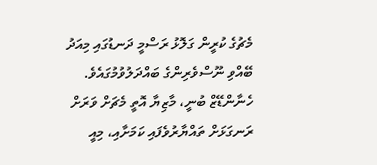މެޗުގެ ކުރީން ގަލޮޅު ރަސްމީ ދަނޑުގައި މިއަދު ބޭއްވި ނޫސްވެރިންގެ ބައްދަލުވުމުގައެވެ.
ހެނާންޑޭޒް ބުނީ، މާޒިޔާ އޮތީ މެޗަށް ވަރަށް ރަނގަޅަށް ތައްޔާރުވެފައި ކަމަށާއި، މިއީ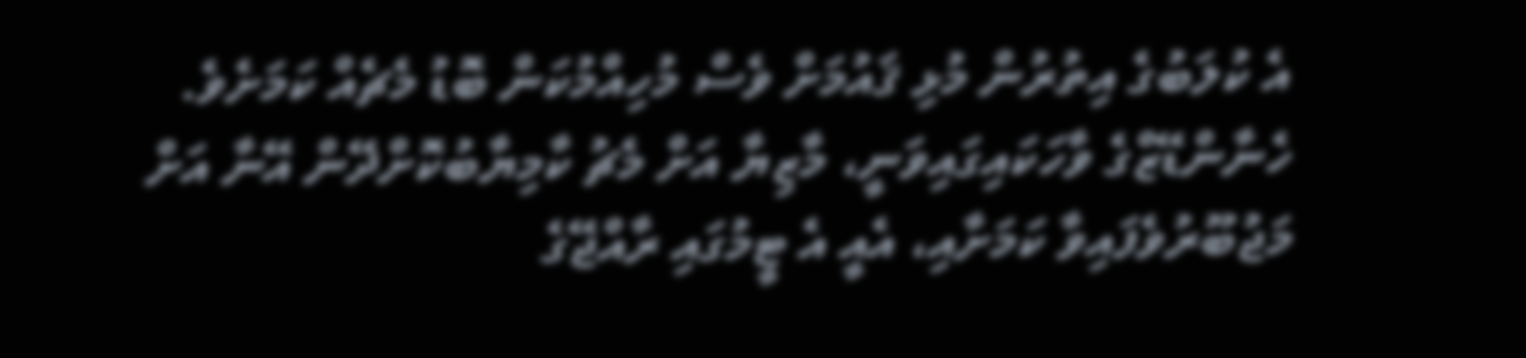އެ ކުލަބުގެ އިތުރުން މުޅި ޤައުމަށް ވެސް މުހިއްމުކަން ބޮޑު މެޗެއް ކަމަށެވެ.
ހެނާންޑޭޒްގެ ވާހަކައިގައިވަނީ، މާޒިޔާ އަށް މެޗު ކާމިޔާބުކޮށްދޭން އޭނާ އަށް މަޖުބޫރުވެފައިވާ ކަމަށާއި، އެއީ އެ ޓީމުގައި ރާއްޖޭގެ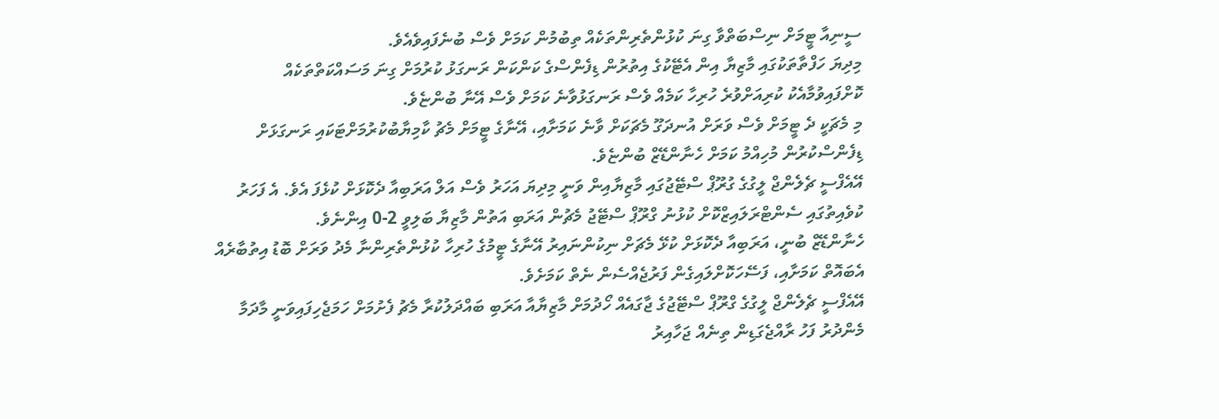ސީނިއާ ޓީމަށް ނިސްބަތްވާ ގިނަ ކުޅުންތެރިންތަކެއް ތިބުމުން ކަމަށް ވެސް ބުނެފައިވެއެވެ.
މިދިޔަ ހަފްތާތަކުގައި މާޒިޔާ އިން އެޓޭކުގެ އިތުރުން ޑިފެންސްގެ ކަންކަން ރަނގަޅު ކުރުމަށް ގިނަ މަސައްކަތްތަކެއް ކޮށްފައިވުމާއެކު ކުރިއަށްވުރެ ހުރިހާ ކަމެއް ވެސް ރަނގަޅުވާނެ ކަމަށް ވެސް އޭނާ ބުންޏެވެ.
މި މެޗަކީ ދެ ޓީމަށް ވެސް ވަރަށް އުނދަގޫ މެޗަކަށް ވާނެ ކަމަށާއި، އޭނާގެ ޓީމަށް މެޗު ކާމިޔާބުކުރުމަށްޓަކައި ރަނގަޅަށް ޑިފެންސްކުރުން މުހިއްމު ކަމަށް ހެނާންޑޭޒް ބުންޏެވެ.
އޭއެފްސީ ޗެލެންޖް ލީގުގެ ގުރޫޕް ސްޓޭޖުގައި މާޒިޔާއިން ވަނީ މިދިޔަ އަހަރު ވެސް އަލް އަރަބިއާ ދެކޮޅަށް ކުޅެފަ އެވެ. އެ ފަހަރު ކުވެއިތުގައި ސެންޓްރަލައިޒްކޮށް ކުޅުނު ގްރޫޕް ސްޓޭޖު މެޗުން އަރަބި އަތުން މާޒިޔާ ބަލިވީ 2-0 އިންނެވެ.
ހެނާންޑޭޒް ބުނީ، އަރަބިއާ ދެކޮޅަށް ކުޅޭ މެޗަށް ނިކުންނައިރު އޭނާގެ ޓީމުގެ ހުރިހާ ކުޅުންތެރިންނާ މެދު ވަރަށް ބޮޑު އިތުބާރެއް އެބައޮތް ކަމަށާއި، ފަސޭހަކޮށްލައިގެން ފަރުޖެއްސެން ނެތް ކަމަށެވެ.
އޭއެފްސީ ޗެލެންޖް ލީގުގެ ގްރޫޕް ސްޓޭޖުގެ ޖާގައެއް ހޯދުމަށް މާޒިޔާއާ އަރަބި ބައްދަލުކުރާ މެޗު ފެށުމަށް ހަމަޖެހިފައިވަނީ މާދަމާ މެންދުރު ފަހު ރާއްޖެގަޑިން ތިނެއް ޖަހާއިރު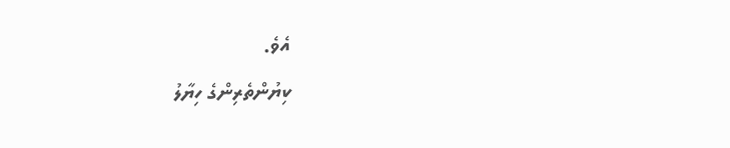އެވެ.
ކިޔުންތެރިންގެ ހިޔާލު